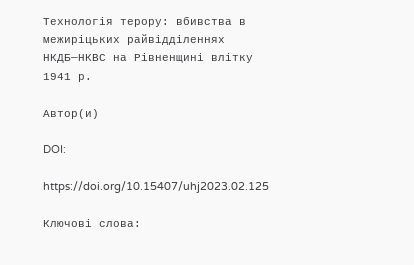Технологія терору: вбивства в межиріцьких райвідділеннях НКДБ—НКВС на Рівненщині влітку 1941 р.

Автор(и)

DOI:

https://doi.org/10.15407/uhj2023.02.125

Ключові слова: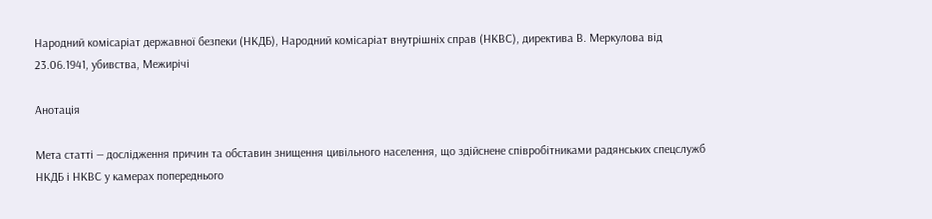Народний комісаріат державної безпеки (НКДБ), Народний комісаріат внутрішніх справ (НКВС), директива В. Меркулова від 23.06.1941, убивства, Межирічі

Анотація

Мета статті — дослідження причин та обставин знищення цивільного населення, що здійснене співробітниками радянських спецслужб НКДБ і НКВС у камерах попереднього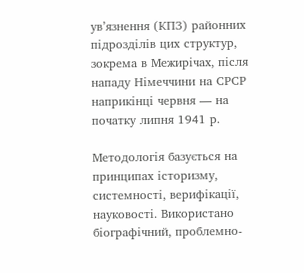ув’язнення (КПЗ) районних підрозділів цих структур, зокрема в Межирічах, після нападу Німеччини на СРСР наприкінці червня — на початку липня 1941 р.

Методологія базується на принципах історизму, системності, верифікації, науковості. Використано біографічний, проблемно-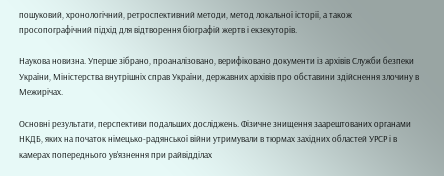пошуковий, хронологічний, ретроспективний методи, метод локальної історії, а також просопографічний підхід для відтворення біографій жертв і екзекуторів.

Наукова новизна. Уперше зібрано, проаналізовано, верифіковано документи із архівів Служби безпеки України, Міністерства внутрішніх справ України, державних архівів про обставини здійснення злочину в Межирічах.

Основні результати, перспективи подальших досліджень. Фізичне знищення заарештованих органами НКДБ, яких на початок німецько-радянської війни утримували в тюрмах західних областей УРСР і в камерах попереднього ув’язнення при райвідділах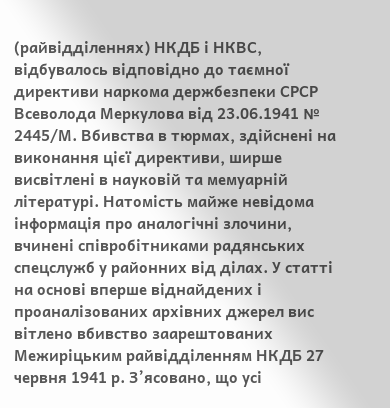(райвідділеннях) НКДБ і НКВС, відбувалось відповідно до таємної директиви наркома держбезпеки СРСР Всеволода Меркулова від 23.06.1941 № 2445/М. Вбивства в тюрмах, здійснені на виконання цієї директиви, ширше висвітлені в науковій та мемуарній літературі. Натомість майже невідома інформація про аналогічні злочини, вчинені співробітниками радянських спецслужб у районних від ділах. У статті на основі вперше віднайдених і проаналізованих архівних джерел вис вітлено вбивство заарештованих Межиріцьким райвідділенням НКДБ 27 червня 1941 р. З’ясовано, що усі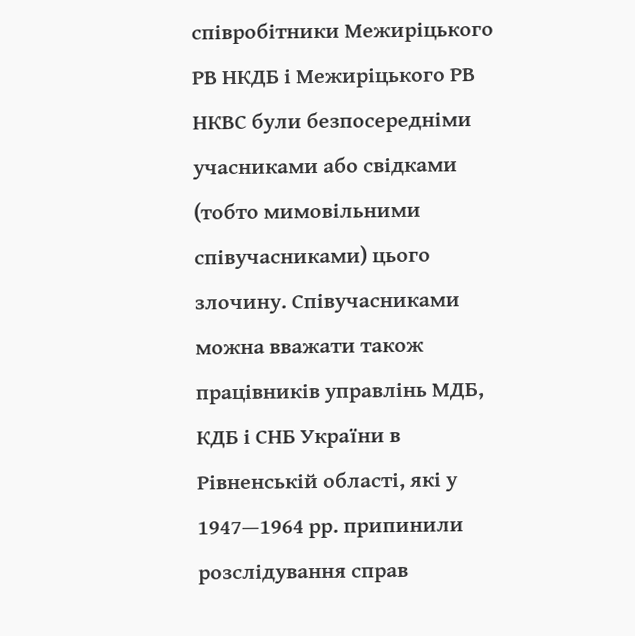співробітники Межиріцького РВ НКДБ і Межиріцького РВ НКВС були безпосередніми учасниками або свідками (тобто мимовільними співучасниками) цього злочину. Співучасниками можна вважати також працівників управлінь МДБ, КДБ і СНБ України в Рівненській області, які у 1947—1964 рр. припинили розслідування справ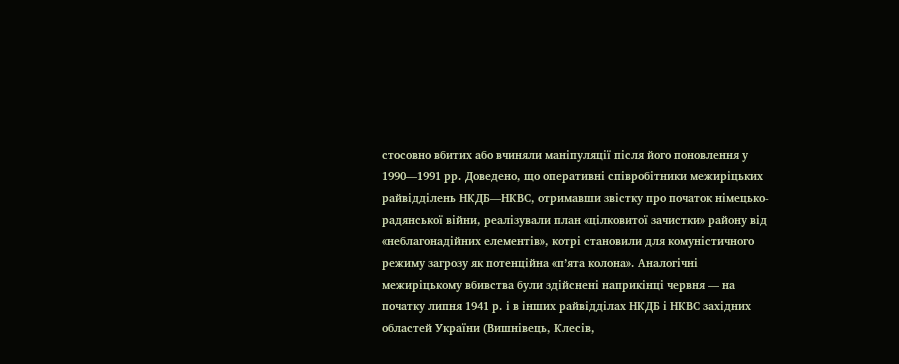стосовно вбитих або вчиняли маніпуляції після його поновлення у 1990—1991 рр. Доведено, що оперативні співробітники межиріцьких райвідділень НКДБ—НКВС, отримавши звістку про початок німецько-радянської війни, реалізували план «цілковитої зачистки» району від «неблагонадійних елементів», котрі становили для комуністичного режиму загрозу як потенційна «п’ята колона». Аналогічні межиріцькому вбивства були здійснені наприкінці червня — на початку липня 1941 р. і в інших райвідділах НКДБ і НКВС західних областей України (Вишнівець, Клесів,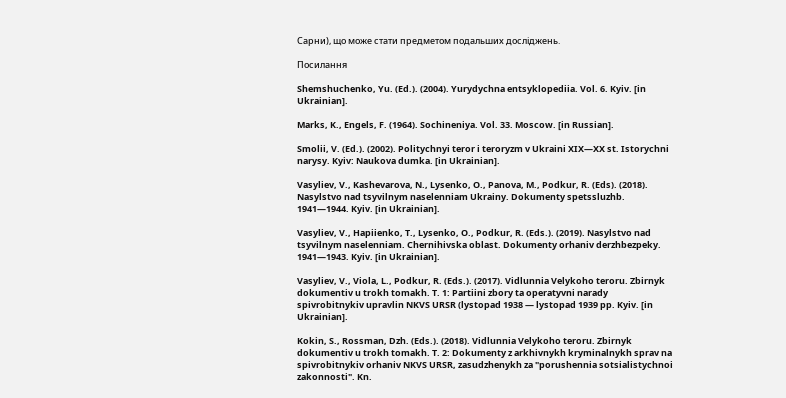Сарни), що може стати предметом подальших досліджень.

Посилання

Shemshuchenko, Yu. (Ed.). (2004). Yurydychna entsyklopediia. Vol. 6. Kyiv. [in Ukrainian].

Marks, K., Engels, F. (1964). Sochineniya. Vol. 33. Moscow. [in Russian].

Smolii, V. (Ed.). (2002). Politychnyi teror i teroryzm v Ukraini XIX—XX st. Istorychni narysy. Kyiv: Naukova dumka. [in Ukrainian].

Vasyliev, V., Kashevarova, N., Lysenko, O., Panova, M., Podkur, R. (Eds). (2018). Nasylstvo nad tsyvilnym naselenniam Ukrainy. Dokumenty spetssluzhb. 1941—1944. Kyiv. [in Ukrainian].

Vasyliev, V., Hapiienko, T., Lysenko, O., Podkur, R. (Eds.). (2019). Nasylstvo nad tsyvilnym naselenniam. Chernihivska oblast. Dokumenty orhaniv derzhbezpeky. 1941—1943. Kyiv. [in Ukrainian].

Vasyliev, V., Viola, L., Podkur, R. (Eds.). (2017). Vidlunnia Velykoho teroru. Zbirnyk dokumentiv u trokh tomakh. T. 1: Partiini zbory ta operatyvni narady spivrobitnykiv upravlin NKVS URSR (lystopad 1938 — lystopad 1939 pp. Kyiv. [in Ukrainian].

Kokin, S., Rossman, Dzh. (Eds.). (2018). Vidlunnia Velykoho teroru. Zbirnyk dokumentiv u trokh tomakh. T. 2: Dokumenty z arkhivnykh kryminalnykh sprav na spivrobitnykiv orhaniv NKVS URSR, zasudzhenykh za "porushennia sotsialistychnoi zakonnosti". Kn.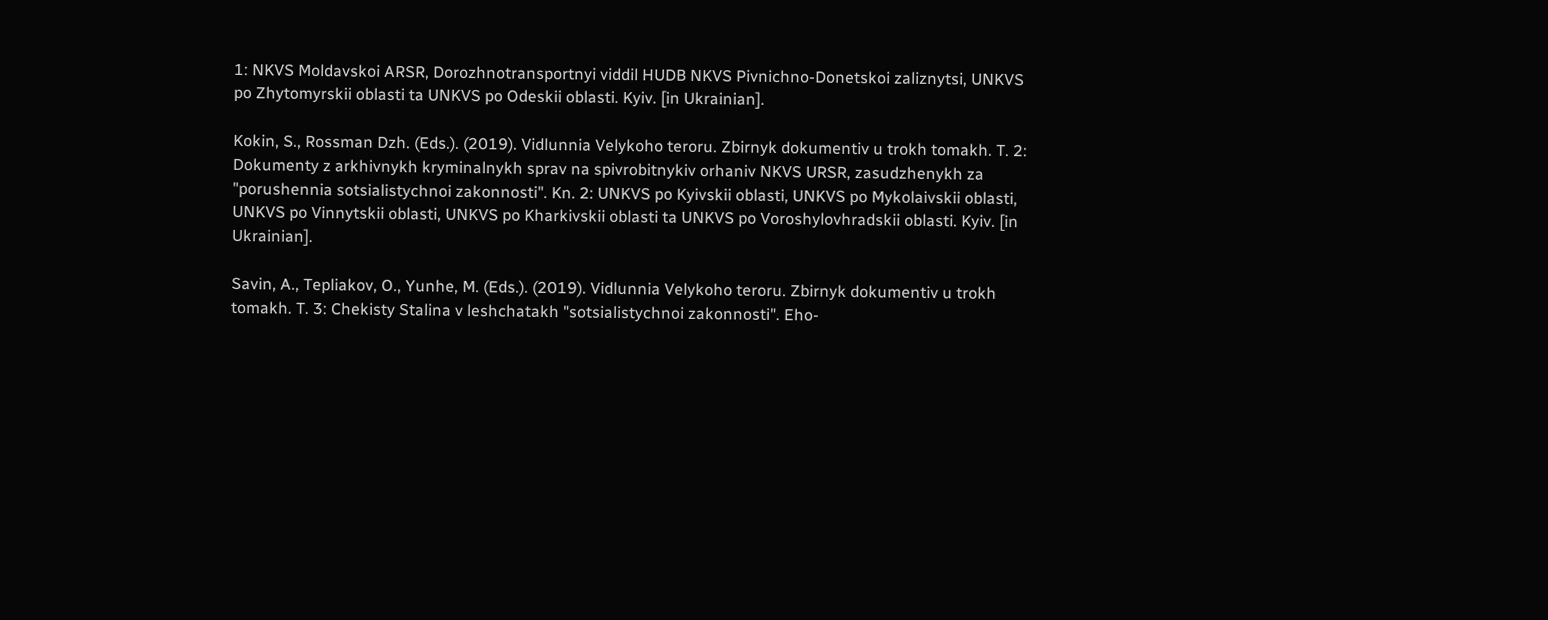1: NKVS Moldavskoi ARSR, Dorozhnotransportnyi viddil HUDB NKVS Pivnichno-Donetskoi zaliznytsi, UNKVS po Zhytomyrskii oblasti ta UNKVS po Odeskii oblasti. Kyiv. [in Ukrainian].

Kokin, S., Rossman Dzh. (Eds.). (2019). Vidlunnia Velykoho teroru. Zbirnyk dokumentiv u trokh tomakh. T. 2: Dokumenty z arkhivnykh kryminalnykh sprav na spivrobitnykiv orhaniv NKVS URSR, zasudzhenykh za "porushennia sotsialistychnoi zakonnosti". Kn. 2: UNKVS po Kyivskii oblasti, UNKVS po Mykolaivskii oblasti, UNKVS po Vinnytskii oblasti, UNKVS po Kharkivskii oblasti ta UNKVS po Voroshylovhradskii oblasti. Kyiv. [in Ukrainian].

Savin, A., Tepliakov, O., Yunhe, M. (Eds.). (2019). Vidlunnia Velykoho teroru. Zbirnyk dokumentiv u trokh tomakh. T. 3: Chekisty Stalina v leshchatakh "sotsialistychnoi zakonnosti". Eho-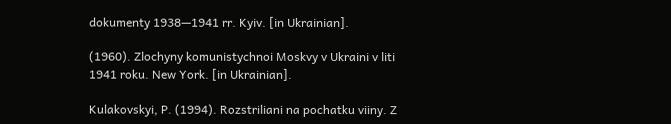dokumenty 1938—1941 rr. Kyiv. [in Ukrainian].

(1960). Zlochyny komunistychnoi Moskvy v Ukraini v liti 1941 roku. New York. [in Ukrainian].

Kulakovskyi, P. (1994). Rozstriliani na pochatku viiny. Z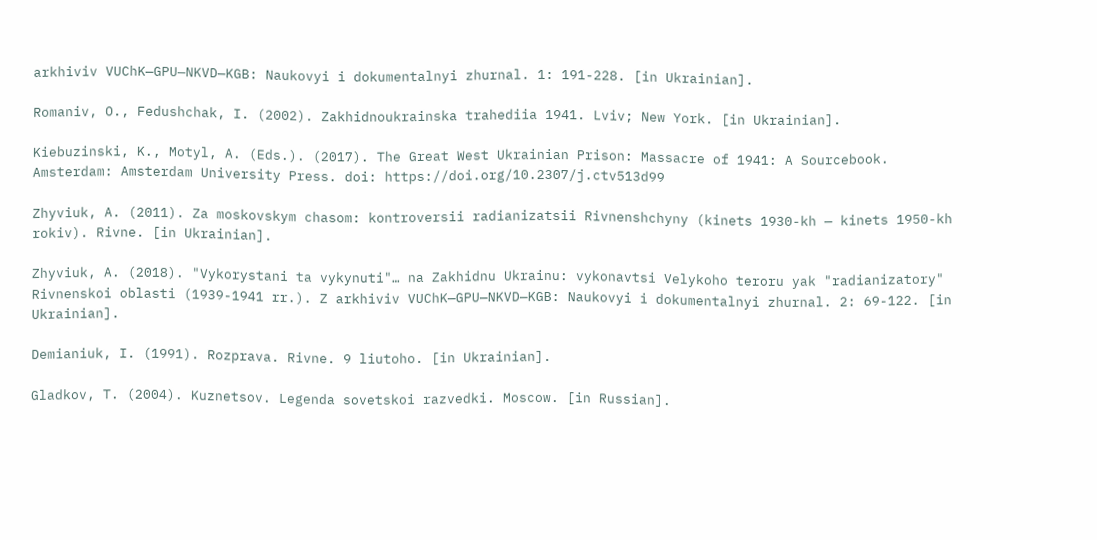arkhiviv VUChK—GPU—NKVD—KGB: Naukovyi i dokumentalnyi zhurnal. 1: 191-228. [in Ukrainian].

Romaniv, O., Fedushchak, I. (2002). Zakhidnoukrainska trahediia 1941. Lviv; New York. [in Ukrainian].

Kiebuzinski, K., Motyl, A. (Eds.). (2017). The Great West Ukrainian Prison: Massacre of 1941: A Sourcebook. Amsterdam: Amsterdam University Press. doi: https://doi.org/10.2307/j.ctv513d99

Zhyviuk, A. (2011). Za moskovskym chasom: kontroversii radianizatsii Rivnenshchyny (kinets 1930-kh — kinets 1950-kh rokiv). Rivne. [in Ukrainian].

Zhyviuk, A. (2018). "Vykorystani ta vykynuti"… na Zakhidnu Ukrainu: vykonavtsi Velykoho teroru yak "radianizatory" Rivnenskoi oblasti (1939-1941 rr.). Z arkhiviv VUChK—GPU—NKVD—KGB: Naukovyi i dokumentalnyi zhurnal. 2: 69-122. [in Ukrainian].

Demianiuk, I. (1991). Rozprava. Rivne. 9 liutoho. [in Ukrainian].

Gladkov, T. (2004). Kuznetsov. Legenda sovetskoi razvedki. Moscow. [in Russian].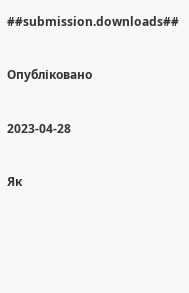##submission.downloads##

Опубліковано

2023-04-28

Як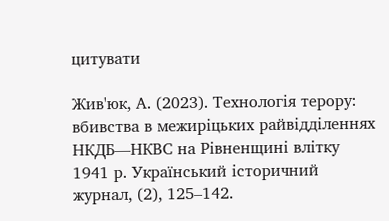цитувати

Жив'юк, А. (2023). Технологія терору: вбивства в межиріцьких райвідділеннях НКДБ—НКВС на Рівненщині влітку 1941 р. Український історичний журнал, (2), 125–142.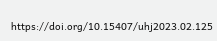https://doi.org/10.15407/uhj2023.02.125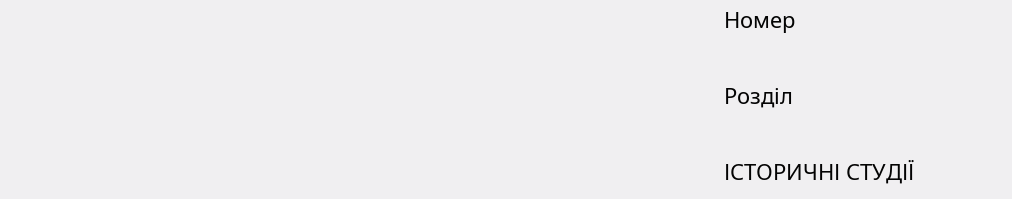Номер

Розділ

ІСТОРИЧНІ СТУДІЇ